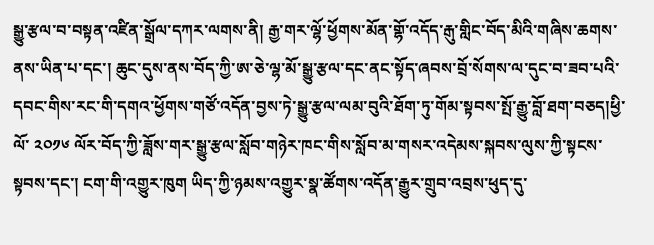སྒྱུ་རྩལ་བ་བསྟན་འཛིན་སྒྲོལ་དཀར་ལགས་ནི། རྒྱ་གར་ལྷོ་ཕྱོགས་མོན་གྷོ་འདོད་རྒུ་གླིང་བོད་མིའི་གཞིས་ཆགས་ནས་ཡིན་པ་དང་། ཆུང་དུས་ནས་བོད་ཀྱི་ཨ་ཅེ་ལྷ་མོ་སྒྱུ་རྩལ་དང་ནང་སྟོད་ཞབས་བྲོ་སོགས་ལ་དུང་བ་ཟབ་པའི་དབང་གིས་རང་གི་དགའ་ཕྱོགས་གཙོ་འདོན་བྱས་ཏེ་སྒྱུ་རྩལ་ལམ་བུའི་ཐོག་ཏུ་གོམ་སྟབས་སྤོ་རྒྱུ་བློ་ཐག་བཅད།ཕྱི་ལོ་ ༢༠༡༦ ལོར་བོད་ཀྱི་ཟློས་གར་སྒྱུ་རྩལ་སློབ་གཉེར་ཁང་གིས་སློབ་མ་གསར་འདེམས་སྐབས་ལུས་ཀྱི་སྟངས་སྟབས་དང་། ངག་གི་འགྱུར་ཁུག ཡིད་ཀྱི་ཉམས་འགྱུར་སྣ་ཚོགས་འདོན་རྒྱུར་གྲུབ་འབྲས་ཕུད་དུ་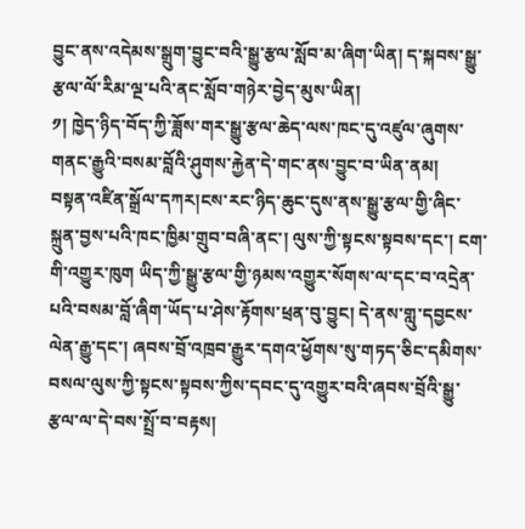བྱུང་ནས་འདེམས་སྒྲུག་བྱུང་བའི་སྒྱུ་རྩལ་སློབ་མ་ཞིག་ཡིན། ད་སྐབས་སྒྱུ་རྩལ་ལོ་རིམ་ལྔ་པའི་ནང་སློབ་གཉེར་བྱེད་མུས་ཡིན།
༡། ཁྱེད་ཉིད་བོད་ཀྱི་ཟློས་གར་སྒྱུ་རྩལ་ཆེད་ལས་ཁང་དུ་འཛུལ་ཞུགས་གནང་རྒྱུའི་བསམ་བློའི་ཤུགས་རྐྱེན་དེ་གང་ནས་བྱུང་བ་ཡིན་ནམ།
བསྟན་འཛིན་སྒྲོལ་དཀར།ངས་རང་ཉིད་ཆུང་དུས་ནས་སྒྱུ་རྩལ་གྱི་ཞིང་སྐྲུན་བྱས་པའི་ཁང་ཁྱིམ་གྲུབ་བཞི་ནང་། ལུས་ཀྱི་སྟངས་སྟབས་དང་། ངག་གི་འགྱུར་ཁུག ཡིད་ཀྱི་སྒྱུ་རྩལ་གྱི་ཉམས་འགྱུར་སོགས་ལ་དང་བ་འདྲེན་པའི་བསམ་བློ་ཞིག་ཡོད་པ་ཤེས་རྟོགས་ཕྲན་བུ་བྱུང། དེ་ནས་གླུ་དབྱངས་ལེན་རྒྱུ་དང་། ཞབས་བྲོ་འཁྲབ་རྒྱུར་དགའ་ཕྱོགས་སུ་གཏད་ཅིང་དམིགས་བསལ་ལུས་ཀྱི་སྟངས་སྟབས་ཀྱིས་དབང་དུ་འགྱུར་བའི་ཞབས་བྲོའི་སྒྱུ་རྩལ་ལ་དེ་བས་སྤྲོ་བ་བརྟས།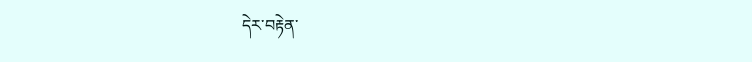དེར་བརྟེན་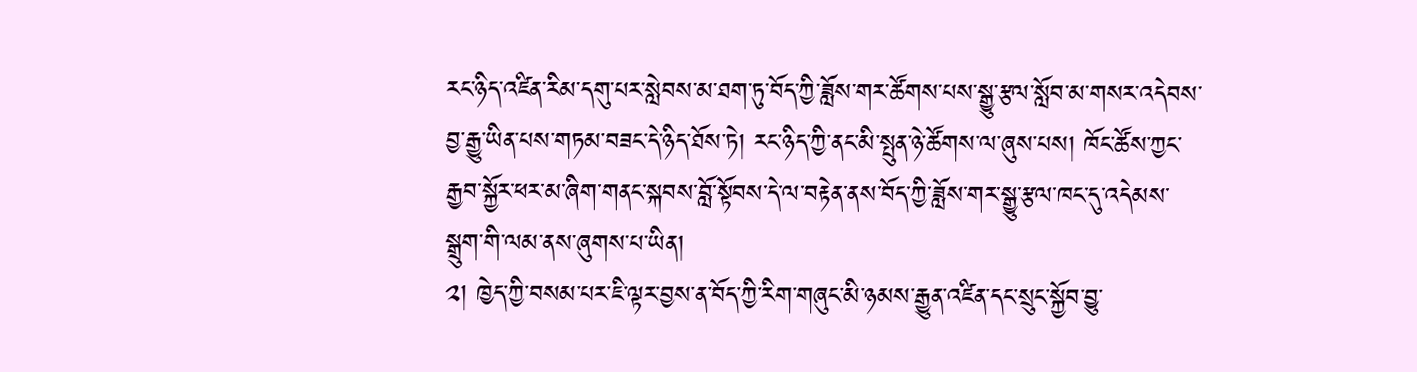རང་ཉིད་འཛིན་རིམ་དགུ་པར་སླེབས་མ་ཐག་ཏུ་བོད་ཀྱི་ཟློས་གར་ཚོགས་པས་སྒྱུ་རྩལ་སློབ་མ་གསར་འདེབས་བྱ་རྒྱུ་ཡིན་པས་གཏམ་བཟང་དེ་ཉིད་ཐོས་ཏེ། རང་ཉིད་ཀྱི་ནང་མི་སྤུན་ཉེ་ཚོགས་ལ་ཞུས་པས། ཁོང་ཚོས་ཀྱང་རྒྱབ་སྐྱོར་ཕར་མ་ཞིག་གནང་སྐབས་བློ་སྟོབས་དེ་ལ་བརྟེན་ནས་བོད་ཀྱི་ཟློས་གར་སྒྱུ་རྩལ་ཁང་དུ་འདེམས་སྒྲུག་གི་ལམ་ནས་ཞུགས་པ་ཡིན།
༢། ཁྱེད་ཀྱི་བསམ་པར་ཇི་ལྟར་བྱས་ན་བོད་ཀྱི་རིག་གཞུང་མི་ཉམས་རྒྱུན་འཛིན་དང་སྲུང་སྐྱོབ་བྱུ་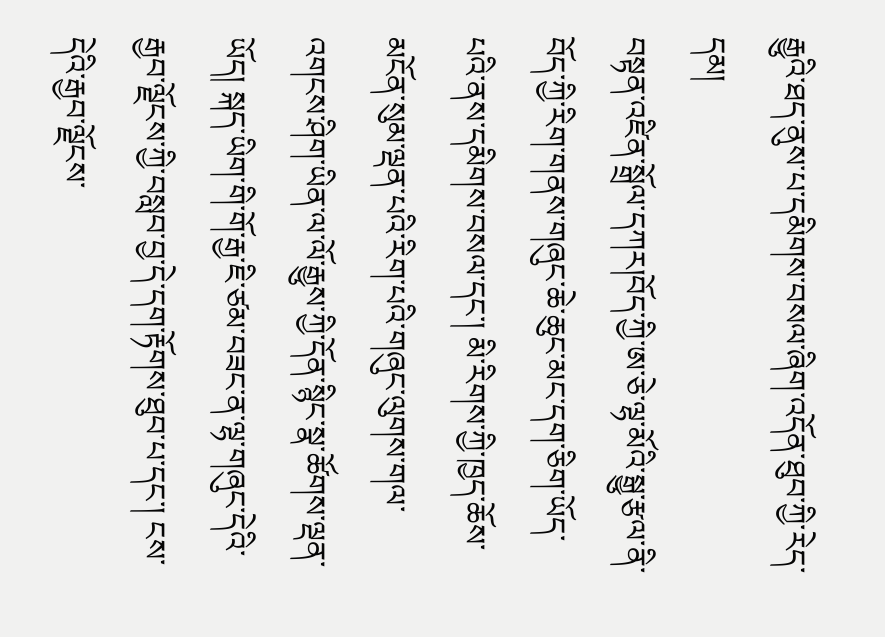རྒྱུའི་ཐད་ནུས་པ་དམིགས་བསལ་ཞིག་འདོན་ཐུབ་ཀྱི་རེད་དམ།
བསྟན་འཛིན་སྒྲོལ་དཀར།བོད་ཀྱི་ཨ་ཅེ་ལྷ་མོའི་སྒྱུ་རྩལ་ནི་བོད་ཀྱི་རིག་གནས་གཞུང་ཆེ་ཆུང་མང་དག་ཅིག་ཡོད་པའི་ནས་དམིགས་བསལ་དང་། མི་རིགས་ཀྱི་ཁྱད་ཆོས་མངོན་སུམ་ལྡན་པའི་རིག་པའི་གཞུང་ལུགས་གལ་འགངས་ཤིག་ཡིན་ལ་ལོ་རྒྱུས་ཀྱི་དོན་སྙིང་སྣ་ཚོགས་ལྡན་ཡོད། སྐད་ཡིག་གི་གོ་རྒྱ་ཇི་ཙམ་བཟང་ན་ལྷ་གཞུང་དེའི་རྒྱབ་ལྗོངས་ཀྱི་བསླབ་བྱ་དེ་དག་རྟོགས་ཐུབ་པ་དང་། ངས་དེའི་རྒྱབ་ལྗོངས་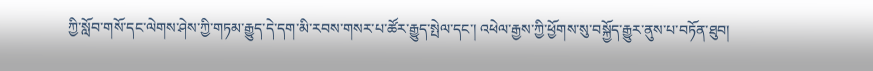ཀྱི་སློབ་གསོ་དང་ལེགས་ཤེས་ཀྱི་གཏམ་རྒྱུད་དེ་དག་མི་རབས་གསར་པ་ཚོར་རྒྱུད་སྤེལ་དང་། འཕེལ་རྒྱས་ཀྱི་ཕྱོགས་སུ་བསྐྱོད་རྒྱུར་ནུས་པ་བཏོན་ཐུབ།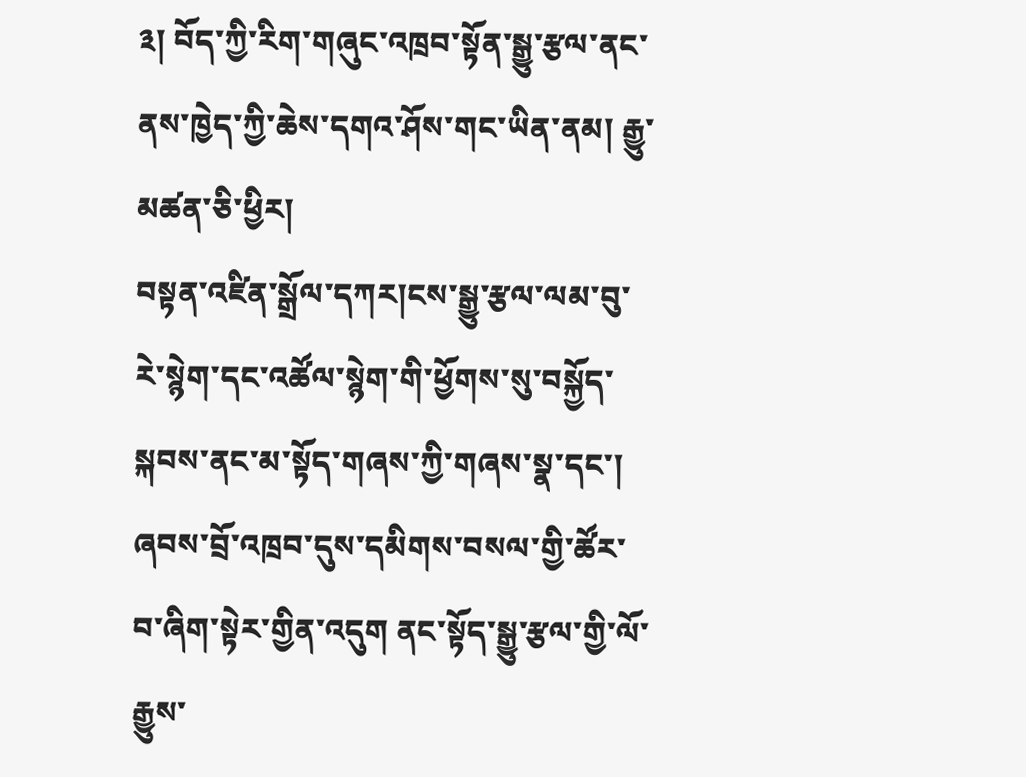༣། བོད་ཀྱི་རིག་གཞུང་འཁྲབ་སྟོན་སྒྱུ་རྩལ་ནང་ནས་ཁྱེད་ཀྱི་ཆེས་དགའ་ཤོས་གང་ཡིན་ནམ། རྒྱུ་མཚན་ཅི་ཕྱིར།
བསྟན་འཛིན་སྒྲོལ་དཀར།ངས་སྒྱུ་རྩལ་ལམ་བུ་རེ་སྙེག་དང་འཚོལ་སྙེག་གི་ཕྱོགས་སུ་བསྐྱོད་སྐབས་ནང་མ་སྟོད་གཞས་ཀྱི་གཞས་སྣ་དང་། ཞབས་བྲོ་འཁྲབ་དུས་དམིགས་བསལ་གྱི་ཚོར་བ་ཞིག་སྟེར་གྱིན་འདུག ནང་སྟོད་སྒྱུ་རྩལ་གྱི་ལོ་རྒྱུས་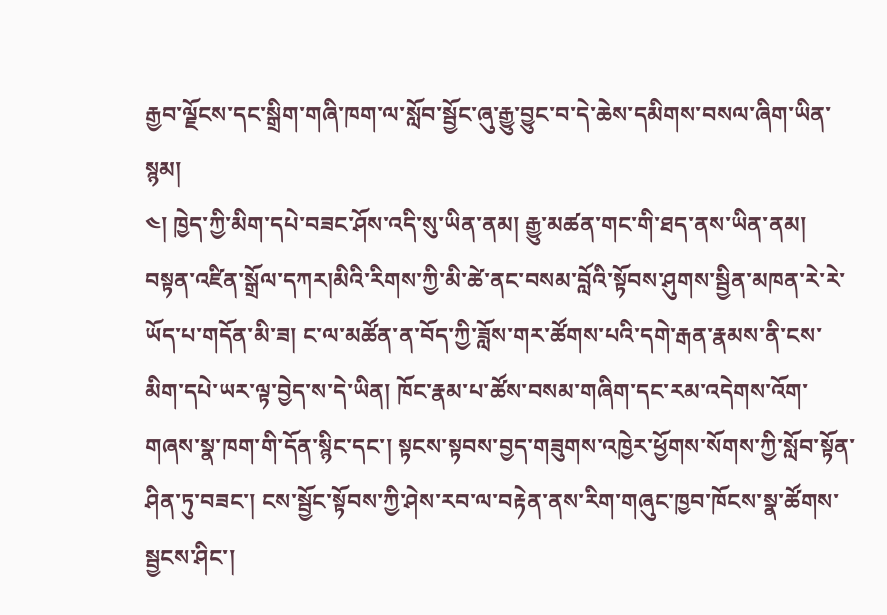རྒྱབ་ལྗོངས་དང་སྒྲིག་གཞི་ཁག་ལ་སློབ་སྦྱོང་ཞུ་རྒྱུ་བྱུང་བ་དེ་ཆེས་དམིགས་བསལ་ཞིག་ཡིན་སྙམ།
༤། ཁྱེད་ཀྱི་མིག་དཔེ་བཟང་ཤོས་འདི་སུ་ཡིན་ནམ། རྒྱུ་མཚན་གང་གི་ཐད་ནས་ཡིན་ནམ།
བསྟན་འཛིན་སྒྲོལ་དཀར།མིའི་རིགས་ཀྱི་མི་ཚེ་ནང་བསམ་བློའི་སྟོབས་ཤུགས་སྦྱིན་མཁན་རེ་རེ་ཡོད་པ་གདོན་མི་ཟ། ང་ལ་མཚོན་ན་བོད་ཀྱི་ཟློས་གར་ཚོགས་པའི་དགེ་རྒན་རྣམས་ནི་ངས་མིག་དཔེ་ཡར་ལྟ་བྱེད་ས་དེ་ཡིན། ཁོང་རྣམ་པ་ཚོས་བསམ་གཞིག་དང་རམ་འདེགས་འོག་གཞས་སྣ་ཁག་གི་དོན་སྙིང་དང་། སྟངས་སྟབས་བྱད་གཟུགས་འཁྱེར་ཕྱོགས་སོགས་ཀྱི་སློབ་སྟོན་ཤིན་ཏུ་བཟང་། ངས་སྦྱོང་སྟོབས་ཀྱི་ཤེས་རབ་ལ་བརྟེན་ནས་རིག་གཞུང་ཁྱབ་ཁོངས་སྣ་ཚོགས་སྦྱངས་ཤིང་།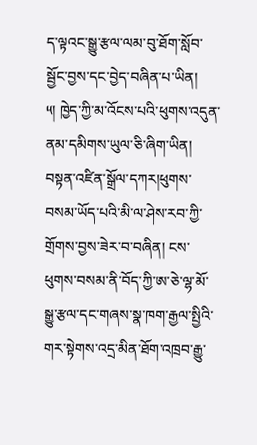ད་ལྟའང་སྒྱུ་རྩལ་ལམ་བུ་ཐོག་སློབ་སྦྱོང་བྱས་དང་བྱེད་བཞིན་པ་ཡིན།
༥། ཁྱེད་ཀྱི་མ་འོངས་པའི་ཕུགས་འདུན་ནམ་དམིགས་ཡུལ་ཅི་ཞིག་ཡིན།
བསྟན་འཛིན་སྒྲོལ་དཀར།ཕུགས་བསམ་ཡོད་པའི་མི་ལ་ཤེས་རབ་ཀྱི་གྲོགས་བྱས་ཟེར་བ་བཞིན། ངས་ཕུགས་བསམ་ནི་བོད་ཀྱི་ཨ་ཅེ་ལྷ་མོ་སྒྱུ་རྩལ་དང་གཞས་སྣ་ཁག་རྒྱལ་སྤྱིའི་གར་སྟེགས་འདྲ་མིན་ཐོག་འཁྲབ་རྒྱུ་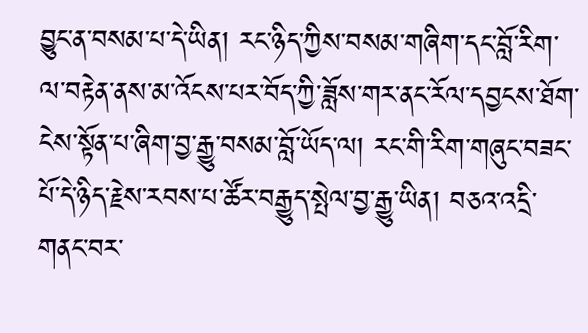བྱུང་ན་བསམ་པ་དེ་ཡིན། རང་ཉིད་ཀྱིས་བསམ་གཞིག་དང་བློ་རིག་ལ་བརྟེན་ནས་མ་འོངས་པར་བོད་ཀྱི་ཟློས་གར་ནང་རོལ་དབྱངས་ཐོག་ངེས་སྟོན་པ་ཞིག་བྱ་རྒྱུ་བསམ་བློ་ཡོད་ལ། རང་གི་རིག་གཞུང་བཟང་པོ་དེ་ཉིད་རྗེས་རབས་པ་ཚོར་བརྒྱུད་སྤེལ་བྱ་རྒྱུ་ཡིན། བཅའ་འདྲི་གནང་བར་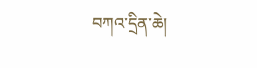བཀའ་དྲིན་ཆེ།